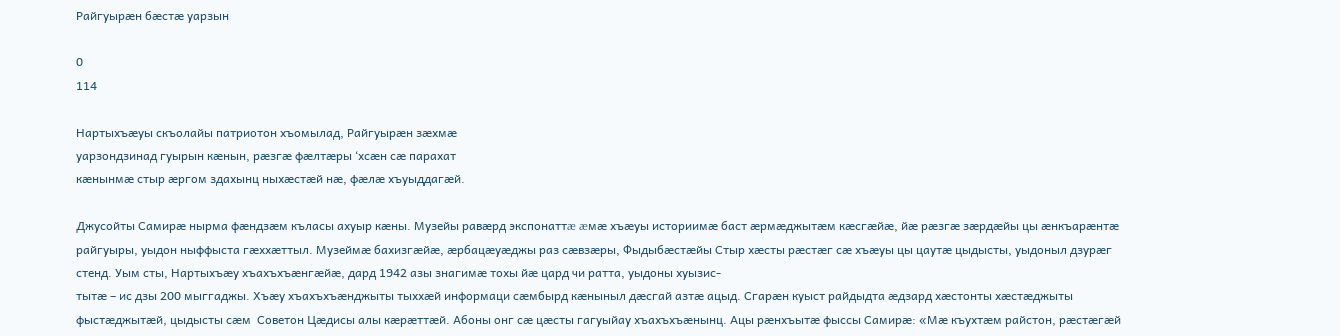Райгуырæн бæстæ уарзын

0
114

Нартыхъæуы скъолайы патриотон хъомылад, Райгуырæн зæхмæ
уарзондзинад гуырын кæнын, рæзгæ фæлтæры ‘хсæн сæ парахат
кæнынмæ стыр æргом здахынц ныхæстæй нæ, фæлæ хъуыддагæй.

Джусойты Самирæ нырма фæндзæм къласы ахуыр кæны. Музейы равæрд экспонаттæ æмæ хъæуы историимæ баст æрмæджытæм кæсгæйæ, йæ рæзгæ зæрдæйы цы æнкъарæнтæ райгуыры, уыдон ныффыста гæххæттыл. Музеймæ бахизгæйæ, æрбацæуæджы раз сæвзæры, Фыдыбæстæйы Стыр хæсты рæстæг сæ хъæуы цы цаутæ цыдысты, уыдоныл дзурæг стенд. Уым сты, Нартыхъæу хъахъхъæнгæйæ, дард 1942 азы знагимæ тохы йæ цард чи ратта, уыдоны хуызис-
тытæ – ис дзы 200 мыггаджы. Хъæу хъахъхъæнджыты тыххæй информаци сæмбырд кæныныл дæсгай азтæ ацыд. Сгарæн куыст райдыдта æдзард хæстонты хæстæджыты фыстæджытæй, цыдысты сæм  Советон Цæдисы алы кæрæттæй. Абоны онг сæ цæсты гагуыйау хъахъхъæнынц. Ацы рæнхъытæ фыссы Самирæ: «Мæ къухтæм райстон, рæстæгæй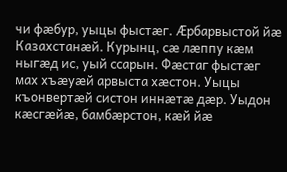чи фæбур, уыцы фыстæг. Æрбарвыстой йæ Казахстанæй. Курынц, сæ лæппу кæм ныгæд ис, уый ссарын. Фæстаг фыстæг мах хъæуæй арвыста хæстон. Уыцы къонвертæй систон иннæтæ дæр. Уыдон кæсгæйæ, бамбæрстон, кæй йæ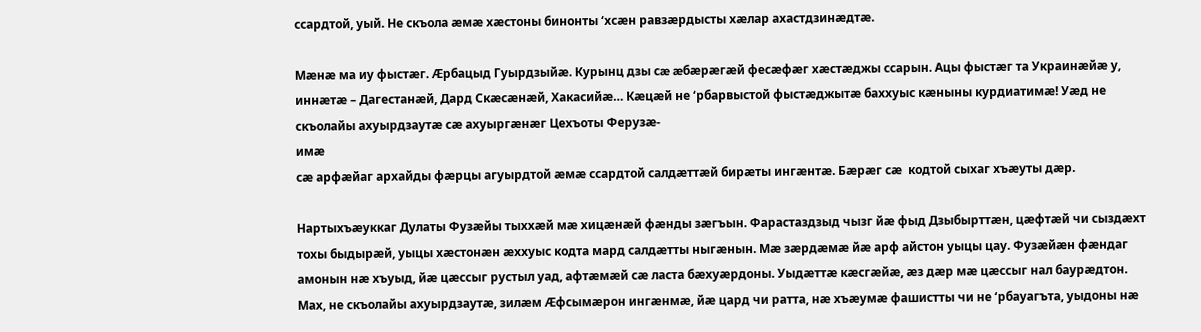ссардтой, уый. Не скъола æмæ хæстоны бинонты ‘хсæн равзæрдысты хæлар ахастдзинæдтæ.

Мæнæ ма иу фыстæг. Æрбацыд Гуырдзыйæ. Курынц дзы сæ æбæрæгæй фесæфæг хæстæджы ссарын. Ацы фыстæг та Украинæйæ у, иннæтæ – Дагестанæй, Дард Скæсæнæй, Хакасийæ… Кæцæй не ‘рбарвыстой фыстæджытæ баххуыс кæныны курдиатимæ! Уæд не скъолайы ахуырдзаутæ сæ ахуыргæнæг Цехъоты Ферузæ-
имæ
сæ арфæйаг архайды фæрцы агуырдтой æмæ ссардтой салдæттæй бирæты ингæнтæ. Бæрæг сæ  кодтой сыхаг хъæуты дæр.

Нартыхъæуккаг Дулаты Фузæйы тыххæй мæ хицæнæй фæнды зæгъын. Фарастаздзыд чызг йæ фыд Дзыбырттæн, цæфтæй чи сыздæхт тохы быдырæй, уыцы хæстонæн æххуыс кодта мард салдæтты ныгæнын. Мæ зæрдæмæ йæ арф айстон уыцы цау. Фузæйæн фæндаг амонын нæ хъуыд, йæ цæссыг рустыл уад, афтæмæй сæ ласта бæхуæрдоны. Уыдæттæ кæсгæйæ, æз дæр мæ цæссыг нал баурæдтон. Мах, не скъолайы ахуырдзаутæ, зилæм Æфсымæрон ингæнмæ, йæ цард чи ратта, нæ хъæумæ фашистты чи не ‘рбауагъта, уыдоны нæ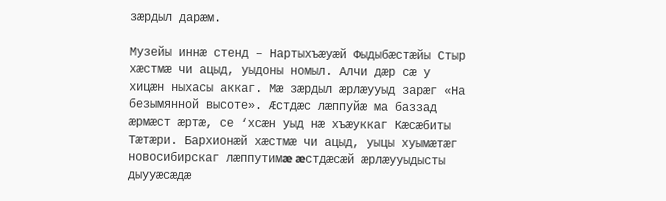зæрдыл дарæм.

Музейы иннæ стенд – Нартыхъæуæй Фыдыбæстæйы Стыр хæстмæ чи ацыд, уыдоны номыл. Алчи дæр сæ у хицæн ныхасы аккаг. Мæ зæрдыл æрлæууыд зарæг «На безымянной высоте». Æстдæс лæппуйæ ма баззад æрмæст æртæ, се ‘хсæн уыд нæ хъæуккаг Кæсæбиты Тæтæри. Бархионæй хæстмæ чи ацыд, уыцы хуымæтæг новосибирскаг лæппутимæ æстдæсæй æрлæууыдысты дыууæсæдæ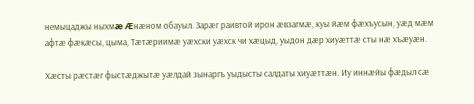немыцаджы ныхмæ Æнæном обауыл. Зарæг раивтой ирон æвзагмæ, куы йæм фæхъусын, уæд мæм афтæ фæкæсы, цыма, Тæтæриимæ уæхски уæхск чи хæцыд, уыдон дæр хиуæттæ сты нæ хъæуæн.

Хæсты рæстæг фыстæджытæ уæлдай зынаргъ уыдысты салдаты хиуæттæн. Иу иннæйы фæдыл сæ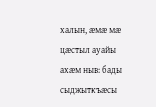халын, æмæ мæ цæстыл ауайы ахæм ныв: бады сыджыткъæсы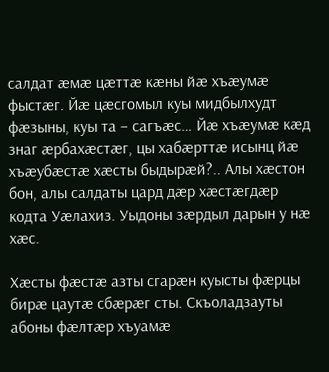салдат æмæ цæттæ кæны йæ хъæумæ фыстæг. Йæ цæсгомыл куы мидбылхудт фæзыны, куы та – сагъæс… Йæ хъæумæ кæд знаг æрбахæстæг, цы хабæрттæ исынц йæ хъæубæстæ хæсты быдырæй?.. Алы хæстон бон, алы салдаты цард дæр хæстæгдæр кодта Уæлахиз. Уыдоны зæрдыл дарын у нæ хæс.

Хæсты фæстæ азты сгарæн куысты фæрцы бирæ цаутæ сбæрæг сты. Скъоладзауты абоны фæлтæр хъуамæ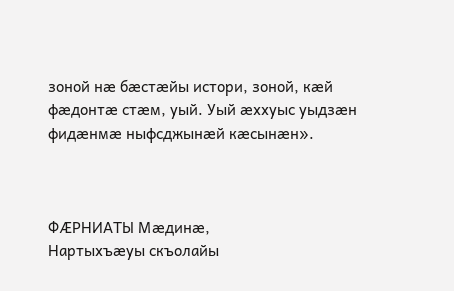зоной нæ бæстæйы истори, зоной, кæй фæдонтæ стæм, уый. Уый æххуыс уыдзæн фидæнмæ ныфсджынæй кæсынæн».



ФÆРНИАТЫ Мæдинæ,
Нартыхъæуы скъолайы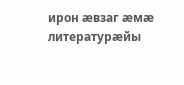ирон æвзаг æмæ
литературæйы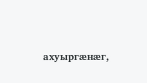ахуыргæнæг,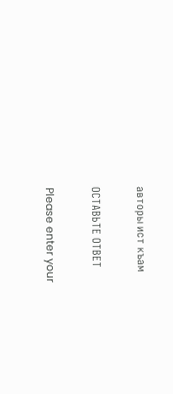авторы ист къам

ОСТАВЬТЕ ОТВЕТ

Please enter your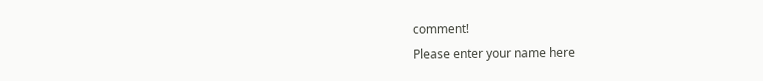comment!
Please enter your name here